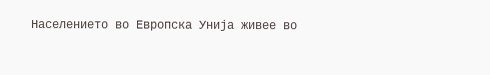Населението во Европска Унија живее во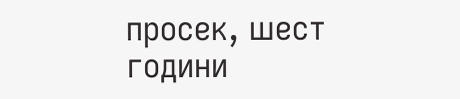просек, шест години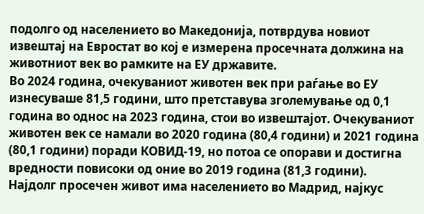подолго од населението во Македонија, потврдува новиот извештај на Евростат во кој е измерена просечната должина на животниот век во рамките на ЕУ државите.
Во 2024 година, очекуваниот животен век при раѓање во ЕУ изнесуваше 81,5 години, што претставува зголемување од 0,1 година во однос на 2023 година, стои во извештајот. Очекуваниот животен век се намали во 2020 година (80,4 години) и 2021 година (80,1 години) поради КОВИД-19, но потоа се опорави и достигна вредности повисоки од оние во 2019 година (81,3 години).
Најдолг просечен живот има населението во Мадрид, најкус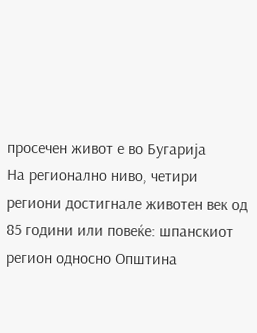просечен живот е во Бугарија
На регионално ниво, четири региони достигнале животен век од 85 години или повеќе: шпанскиот регион односно Општина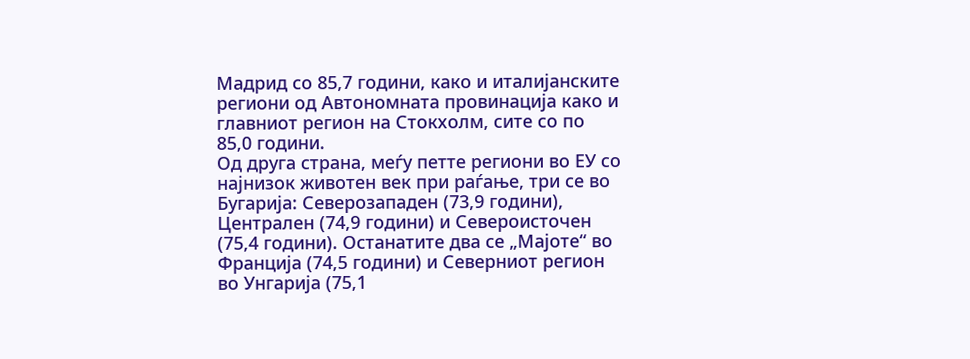Мадрид со 85,7 години, како и италијанските региони од Автономната провинација како и главниот регион на Стокхолм, сите со по 85,0 години.
Од друга страна, меѓу петте региони во ЕУ со најнизок животен век при раѓање, три се во Бугарија: Северозападен (73,9 години), Централен (74,9 години) и Североисточен (75,4 години). Останатите два се „Мајоте“ во Франција (74,5 години) и Северниот регион во Унгарија (75,1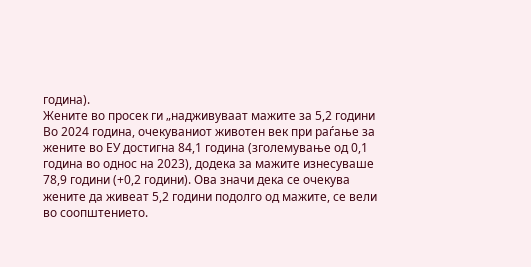година).
Жените во просек ги „надживуваат мажите за 5,2 години
Во 2024 година, очекуваниот животен век при раѓање за жените во ЕУ достигна 84,1 година (зголемување од 0,1 година во однос на 2023), додека за мажите изнесуваше 78,9 години (+0,2 години). Ова значи дека се очекува жените да живеат 5,2 години подолго од мажите, се вели во соопштението.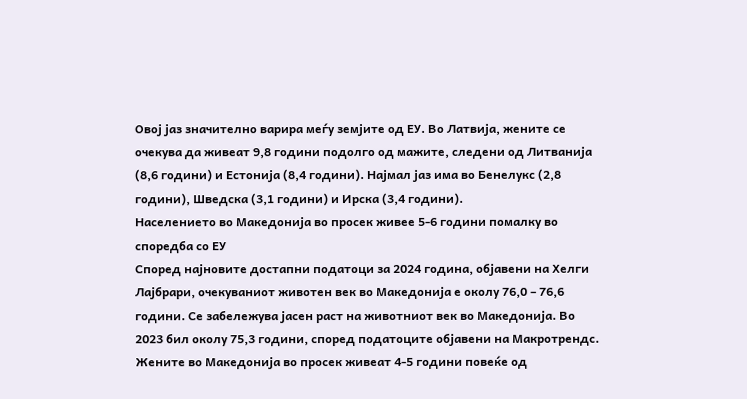Овој јаз значително варира меѓу земјите од ЕУ. Во Латвија, жените се очекува да живеат 9,8 години подолго од мажите, следени од Литванија (8,6 години) и Естонија (8,4 години). Најмал јаз има во Бенелукс (2,8 години), Шведска (3,1 години) и Ирска (3,4 години).
Населението во Македонија во просек живее 5-6 години помалку во споредба со ЕУ
Според најновите достапни податоци за 2024 година, објавени на Хелги Лајбрари, очекуваниот животен век во Македонија е околу 76,0 – 76,6 години. Се забележува јасен раст на животниот век во Македонија. Во 2023 бил околу 75,3 години, според податоците објавени на Макротрендс.
Жените во Македонија во просек живеат 4-5 години повеќе од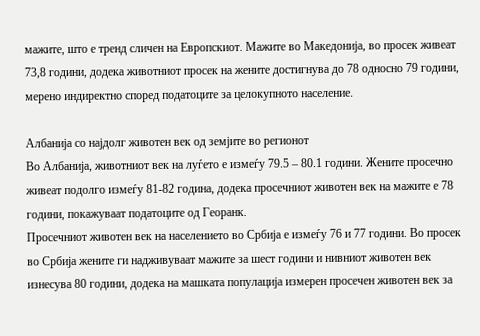мажите, што е тренд сличен на Европскиот. Мажите во Македонија, во просек живеат 73,8 години, додека животниот просек на жените достигнува до 78 односно 79 години, мерено индиректно според податоците за целокупното население.

Албанија со најдолг животен век од земјите во регионот
Во Албанија, животниот век на луѓето е измеѓу 79.5 – 80.1 години. Жените просечно живеат подолго измеѓу 81-82 година, додека просечниот животен век на мажите е 78 години, покажуваат податоците од Георанк.
Просечниот животен век на населението во Србија е измеѓу 76 и 77 години. Во просек во Србија жените ги надживуваат мажите за шест години и нивниот животен век изнесува 80 години, додека на машката популација измерен просечен животен век за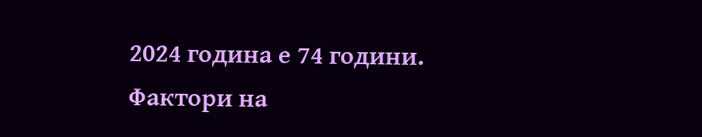2024 година е 74 години.
Фактори на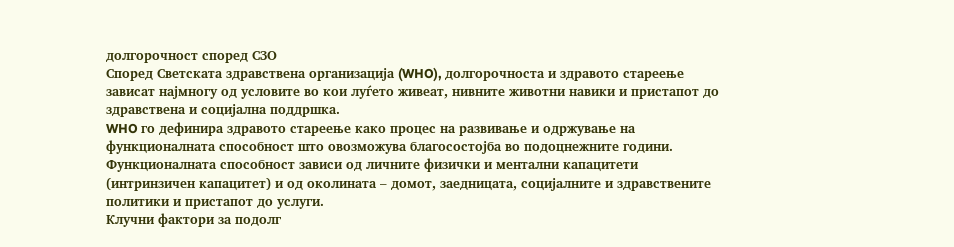долгорочност според СЗО
Според Светската здравствена организација (WHO), долгорочноста и здравото стареење зависат најмногу од условите во кои луѓето живеат, нивните животни навики и пристапот до здравствена и социјална поддршка.
WHO го дефинира здравото стареење како процес на развивање и одржување на функционалната способност што овозможува благосостојба во подоцнежните години. Функционалната способност зависи од личните физички и ментални капацитети (интринзичен капацитет) и од околината – домот, заедницата, социјалните и здравствените политики и пристапот до услуги.
Клучни фактори за подолг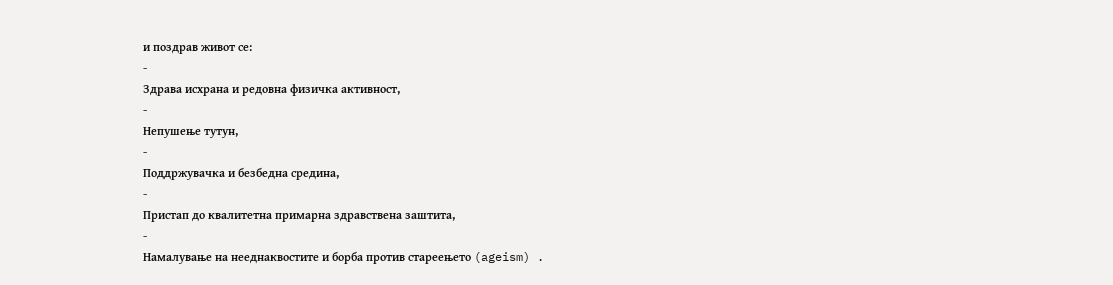и поздрав живот се:
-
Здрава исхрана и редовна физичка активност,
-
Непушење тутун,
-
Поддржувачка и безбедна средина,
-
Пристап до квалитетна примарна здравствена заштита,
-
Намалување на нееднаквостите и борба против стареењето (ageism) .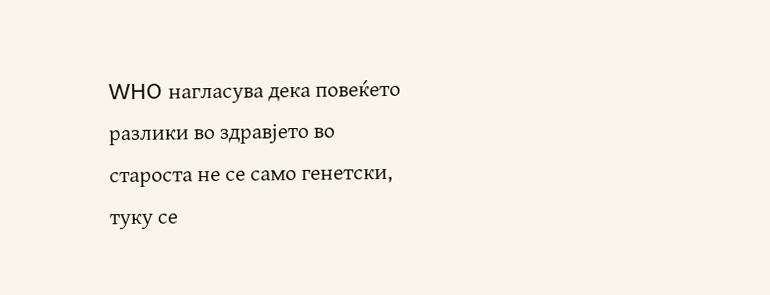WHO нагласува дека повеќето разлики во здравјето во староста не се само генетски, туку се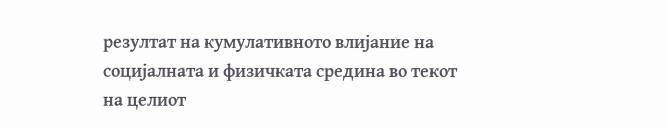резултат на кумулативното влијание на социјалната и физичката средина во текот на целиот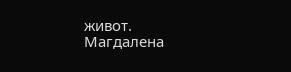живот.
Магдалена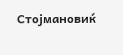Стојмановиќ